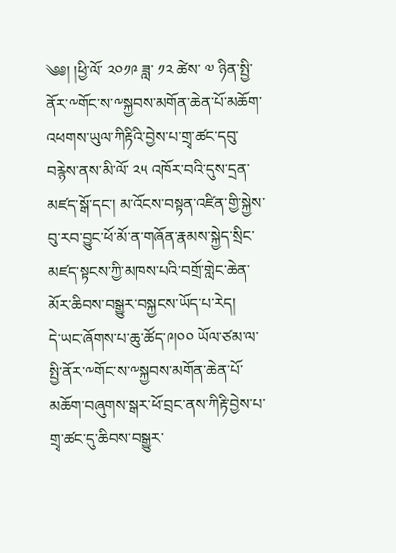༄༅། །ཕྱི་ལོ་ ༢༠༡༩ ཟླ་ ༡༢ ཚེས་ ༧ ཉིན་སྤྱི་ནོར་༸གོང་ས་༸སྐྱབས་མགོན་ཆེན་པོ་མཆོག་འཕགས་ཡུལ་ཀིརྟིའི་བྱེས་པ་གྲྭ་ཚང་དབུ་བརྙེས་ནས་མི་ལོ་ ༢༥ འཁོར་བའི་དུས་དྲན་མཛད་སྒོ་དང་། མ་འོངས་བསྟན་འཛིན་གྱི་སྐྱེས་བུ་རབ་བྱུང་ཕོ་མོ་ན་གཞོན་རྣམས་སྐྱེད་སྲིང་མཛད་སྟངས་ཀྱི་མཁས་པའི་བགྲོ་གླེང་ཆེན་མོར་ཆིབས་བསྒྱུར་བསྐྱངས་ཡོད་པ་རེད།
དེ་ཡང་ཞོགས་པ་ཆུ་ཚོད་༩།༠༠ ཡོལ་ཙམ་ལ་སྤྱི་ནོར་༸གོང་ས་༸སྐྱབས་མགོན་ཆེན་པོ་མཆོག་བཞུགས་སྒར་ཕོ་བྲང་ནས་ཀིརྟི་བྱེས་པ་གྲྭ་ཚང་དུ་ཆིབས་བསྒྱུར་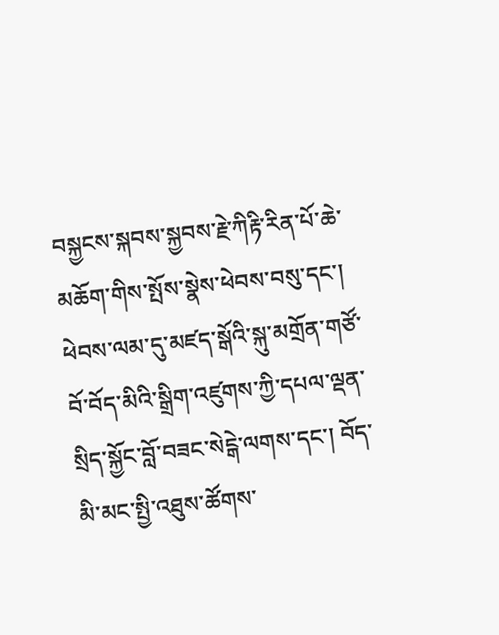བསྐྱངས་སྐབས་སྐྱབས་རྗེ་ཀིརྟི་རིན་པོ་ཆེ་མཆོག་གིས་སྤོས་སྣེས་ཕེབས་བསུ་དང་། ཕེབས་ལམ་དུ་མཛད་སྒོའི་སྐུ་མགྲོན་གཙོ་བོ་བོད་མིའི་སྒྲིག་འཛུགས་ཀྱི་དཔལ་ལྡན་སྲིད་སྐྱོང་བློ་བཟང་སེངྒེ་ལགས་དང་། བོད་མི་མང་སྤྱི་འཐུས་ཚོགས་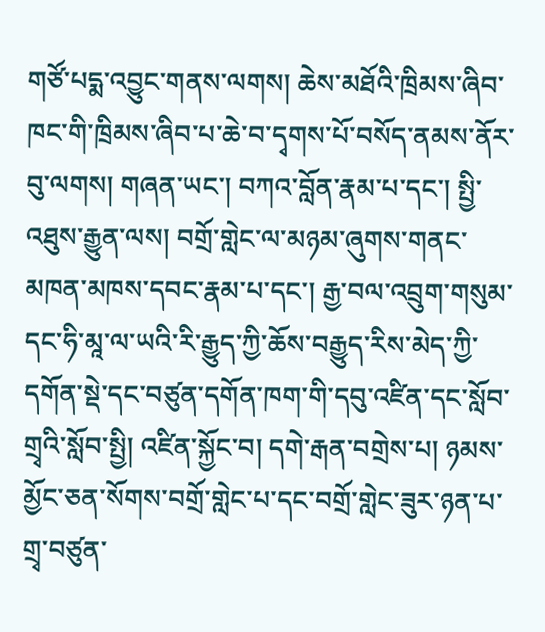གཙོ་པདྨ་འབྱུང་གནས་ལགས། ཆེས་མཐོའི་ཁྲིམས་ཞིབ་ཁང་གི་ཁྲིམས་ཞིབ་པ་ཆེ་བ་དྭགས་པོ་བསོད་ནམས་ནོར་བུ་ལགས། གཞན་ཡང་། བཀའ་བློན་རྣམ་པ་དང་། སྤྱི་འཐུས་རྒྱུན་ལས། བགྲོ་གླེང་ལ་མཉམ་ཞུགས་གནང་མཁན་མཁས་དབང་རྣམ་པ་དང་། རྒྱ་བལ་འབྲུག་གསུམ་དང་ཧི་མཱ་ལ་ཡའི་རི་རྒྱུད་ཀྱི་ཆོས་བརྒྱུད་རིས་མེད་ཀྱི་དགོན་སྡེ་དང་བཙུན་དགོན་ཁག་གི་དབུ་འཛིན་དང་སློབ་གྲྭའི་སློབ་སྤྱི། འཛིན་སྐྱོང་བ། དགེ་རྒན་བགྲེས་པ། ཉམས་མྱོང་ཅན་སོགས་བགྲོ་གླེང་པ་དང་བགྲོ་གླེང་ཟུར་ཉན་པ་གྲྭ་བཙུན་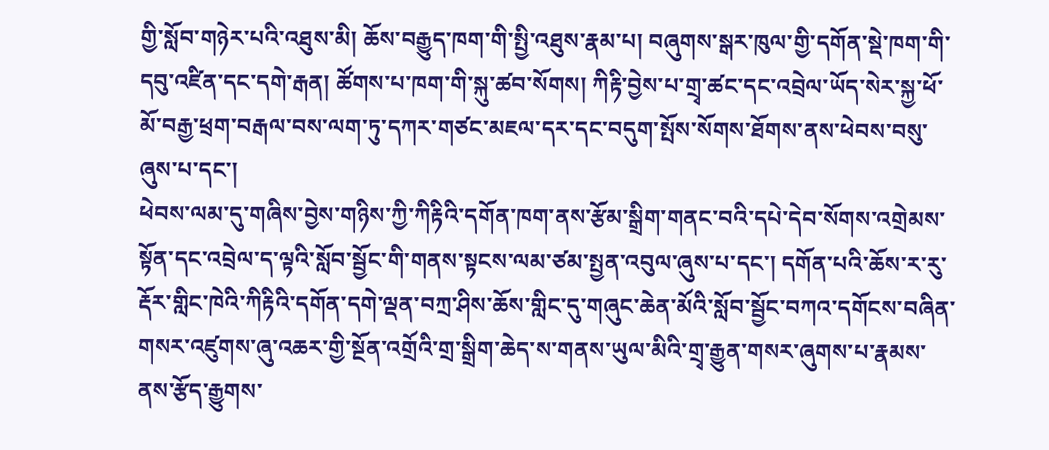གྱི་སློབ་གཉེར་པའི་འཐུས་མི། ཆོས་བརྒྱུད་ཁག་གི་སྤྱི་འཐུས་རྣམ་པ། བཞུགས་སྒར་ཁུལ་གྱི་དགོན་སྡེ་ཁག་གི་དབུ་འཛིན་དང་དགེ་རྒན། ཚོགས་པ་ཁག་གི་སྐུ་ཚབ་སོགས། ཀིརྟི་བྱེས་པ་གྲྭ་ཚང་དང་འབྲེལ་ཡོད་སེར་སྐྱ་ཕོ་མོ་བརྒྱ་ཕྲག་བརྒལ་བས་ལག་ཏུ་དཀར་གཙང་མཇལ་དར་དང་བདུག་སྤོས་སོགས་ཐོགས་ནས་ཕེབས་བསུ་ཞུས་པ་དང་།
ཕེབས་ལམ་དུ་གཞིས་བྱེས་གཉིས་ཀྱི་ཀིརྟིའི་དགོན་ཁག་ནས་རྩོམ་སྒྲིག་གནང་བའི་དཔེ་དེབ་སོགས་འགྲེམས་སྟོན་དང་འབྲེལ་ད་ལྟའི་སློབ་སྦྱོང་གི་གནས་སྟངས་ལམ་ཙམ་སྤྱན་འབུལ་ཞུས་པ་དང་། དགོན་པའི་ཆོས་ར་རུ་རྡོར་གླིང་ཁེའི་ཀིརྟིའི་དགོན་དགེ་ལྡན་བཀྲ་ཤིས་ཆོས་གླིང་དུ་གཞུང་ཆེན་མོའི་སློབ་སྦྱོང་བཀའ་དགོངས་བཞིན་གསར་འཛུགས་ཞུ་འཆར་གྱི་སྔོན་འགྲོའི་གྲ་སྒྲིག་ཆེད་ས་གནས་ཡུལ་མིའི་གྲྭ་རྒྱུན་གསར་ཞུགས་པ་རྣམས་ནས་རྩོད་རྒྱུགས་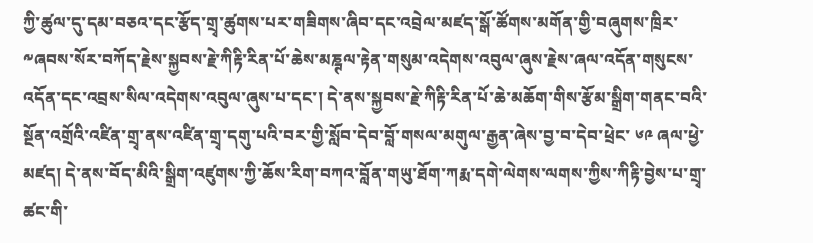ཀྱི་ཚུལ་དུ་དམ་བཅའ་དང་རྩོད་གྲྭ་ཚུགས་པར་གཟིགས་ཞིབ་དང་འབྲེལ་མཛད་སྒོ་ཚོགས་མགོན་གྱི་བཞུགས་ཁྲིར་༸ཞབས་སོར་བཀོད་རྗེས་སྐྱབས་རྗེ་ཀིརྟི་རིན་པོ་ཆེས་མཎྚལ་རྟེན་གསུམ་འདེགས་འབུལ་ཞུས་རྗེས་ཞལ་འདོན་གསུངས་འདོན་དང་འབྲས་སིལ་འདེགས་འབུལ་ཞུས་པ་དང་། དེ་ནས་སྐྱབས་རྗེ་ཀིརྟི་རིན་པོ་ཆེ་མཆོག་གིས་རྩོམ་སྒྲིག་གནང་བའི་སྔོན་འགྲོའི་འཛིན་གྲྭ་ནས་འཛིན་གྲྭ་དགུ་པའི་བར་གྱི་སློབ་དེབ་བློ་གསལ་མགུལ་རྒྱན་ཞེས་བྱ་བ་དེབ་ཕྲེང་ ༦༩ ཞལ་ཕྱེ་མཛད། དེ་ནས་བོད་མིའི་སྒྲིག་འཛུགས་ཀྱི་ཆོས་རིག་བཀའ་བློན་གཡུ་ཐོག་ཀརྨ་དགེ་ལེགས་ལགས་ཀྱིས་ཀིརྟི་བྱེས་པ་གྲྭ་ཚང་གི་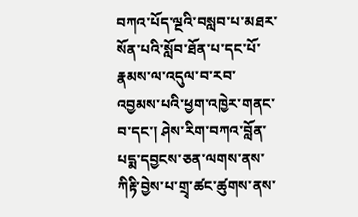བཀའ་པོད་ལྔའི་བསླབ་པ་མཐར་སོན་པའི་སློབ་ཐོན་པ་དང་པོ་རྣམས་ལ་འདུལ་བ་རབ་འབྱམས་པའི་ཕྱག་འཁྱེར་གནང་བ་དང་། ཤེས་རིག་བཀའ་བློན་པདྨ་དབྱངས་ཅན་ལགས་ནས་ཀིརྟི་བྱེས་པ་གྲྭ་ཚང་ཚུགས་ནས་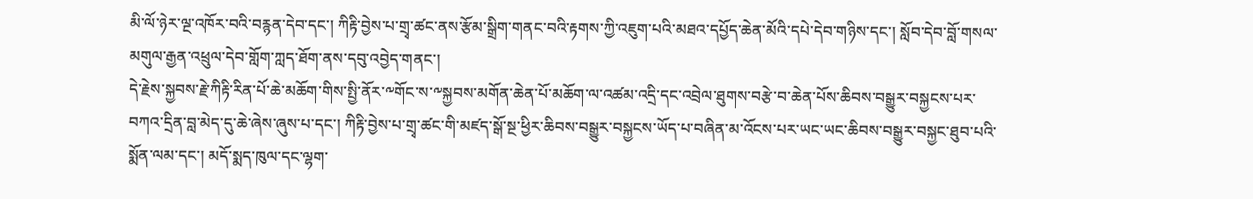མི་ལོ་ཉེར་ལྔ་འཁོར་བའི་བརྙན་དེབ་དང་། ཀིརྟི་བྱེས་པ་གྲྭ་ཚང་ནས་རྩོམ་སྒྲིག་གནང་བའི་རྟགས་ཀྱི་འཇུག་པའི་མཐའ་དཔྱོད་ཆེན་མོའི་དཔེ་དེབ་གཉིས་དང་། སློབ་དེབ་བློ་གསལ་མགུལ་རྒྱན་འཕྲུལ་དེབ་གློག་ཀླད་ཐོག་ནས་དབུ་འབྱེད་གནང་།
དེ་རྗེས་སྐྱབས་རྗེ་ཀིརྟི་རིན་པོ་ཆེ་མཆོག་གིས་སྤྱི་ནོར་༸གོང་ས་༸སྐྱབས་མགོན་ཆེན་པོ་མཆོག་ལ་འཚམ་འདྲི་དང་འབྲེལ་ཐུགས་བརྩེ་བ་ཆེན་པོས་ཆིབས་བསྒྱུར་བསྐྱངས་པར་བཀའ་དྲིན་བླ་མེད་དུ་ཆེ་ཞེས་ཞུས་པ་དང་། ཀིརྟི་བྱེས་པ་གྲྭ་ཚང་གི་མཛད་སྒོ་སྔ་ཕྱིར་ཆིབས་བསྒྱུར་བསྐྱངས་ཡོད་པ་བཞིན་མ་འོངས་པར་ཡང་ཡང་ཆིབས་བསྒྱུར་བསྐྱང་ཐུབ་པའི་སྨོན་ལམ་དང་། མདོ་སྨད་ཁུལ་དང་ལྷག་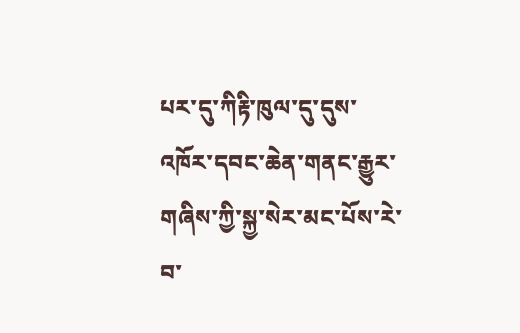པར་དུ་ཀིརྟི་ཁུལ་དུ་དུས་འཁོར་དབང་ཆེན་གནང་རྒྱུར་གཞིས་ཀྱི་སྐྱ་སེར་མང་པོས་རེ་བ་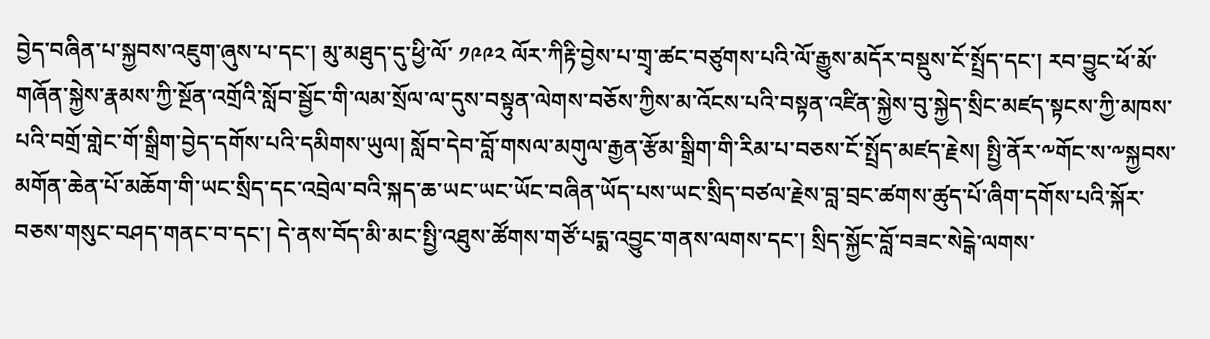བྱེད་བཞིན་པ་སྐྱབས་འཇུག་ཞུས་པ་དང་། མུ་མཐུད་དུ་ཕྱི་ལོ་ ༡༩༩༢ ལོར་ཀིརྟི་བྱེས་པ་གྲྭ་ཚང་བཙུགས་པའི་ལོ་རྒྱུས་མདོར་བསྡུས་ངོ་སྤྲོད་དང་། རབ་བྱུང་ཕོ་མོ་གཞོན་སྐྱེས་རྣམས་ཀྱི་སྔོན་འགྲོའི་སློབ་སྦྱོང་གི་ལམ་སྲོལ་ལ་དུས་བསྟུན་ལེགས་བཅོས་ཀྱིས་མ་འོངས་པའི་བསྟན་འཛིན་སྐྱེས་བུ་སྐྱེད་སྲིང་མཛད་སྟངས་ཀྱི་མཁས་པའི་བགྲོ་གླེང་གོ་སྒྲིག་བྱེད་དགོས་པའི་དམིགས་ཡུལ། སློབ་དེབ་བློ་གསལ་མགུལ་རྒྱན་རྩོམ་སྒྲིག་གི་རིམ་པ་བཅས་ངོ་སྤྲོད་མཛད་རྗེས། སྤྱི་ནོར་༸གོང་ས་༸སྐྱབས་མགོན་ཆེན་པོ་མཆོག་གི་ཡང་སྲིད་དང་འབྲེལ་བའི་སྐད་ཆ་ཡང་ཡང་ཡོང་བཞིན་ཡོད་པས་ཡང་སྲིད་བཙལ་རྗེས་བླ་བྲང་ཚགས་ཚུད་པོ་ཞིག་དགོས་པའི་སྐོར་བཅས་གསུང་བཤད་གནང་བ་དང་། དེ་ནས་བོད་མི་མང་སྤྱི་འཐུས་ཚོགས་གཙོ་པདྨ་འབྱུང་གནས་ལགས་དང་། སྲིད་སྐྱོང་བློ་བཟང་སེངྒེ་ལགས་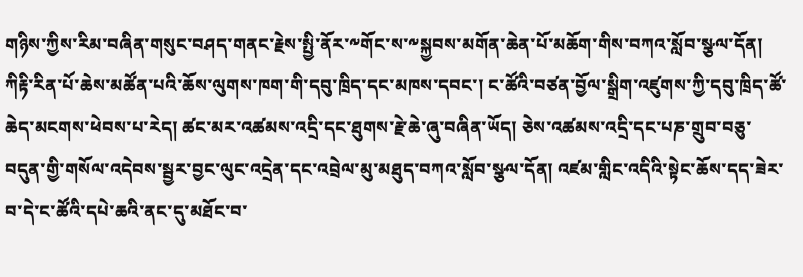གཉིས་ཀྱིས་རིམ་བཞིན་གསུང་བཤད་གནང་རྗེས་སྤྱི་ནོར་༸གོང་ས་༸སྐྱབས་མགོན་ཆེན་པོ་མཆོག་གིས་བཀའ་སློབ་སྩལ་དོན།
ཀིརྟི་རིན་པོ་ཆེས་མཚོན་པའི་ཆོས་ལུགས་ཁག་གི་དབུ་ཁྲིད་དང་མཁས་དབང་། ང་ཚོའི་བཙན་བྱོལ་སྒྲིག་འཛུགས་ཀྱི་དབུ་ཁྲིད་ཚོ་ཆེད་མངགས་ཕེབས་པ་རེད། ཚང་མར་འཚམས་འདྲི་དང་ཐུགས་རྗེ་ཆེ་ཞུ་བཞིན་ཡོད། ཅེས་འཚམས་འདྲི་དང་པཎ་གྲུབ་བཅུ་བདུན་གྱི་གསོལ་འདེབས་སྦྱར་བྱང་ལུང་འདྲེན་དང་འབྲེལ་མུ་མཐུད་བཀའ་སློབ་སྩལ་དོན། འཛམ་གླིང་འདིའི་སྟེང་ཆོས་དད་ཟེར་བ་དེ་ང་ཚོའི་དཔེ་ཆའི་ནང་དུ་མཐོང་བ་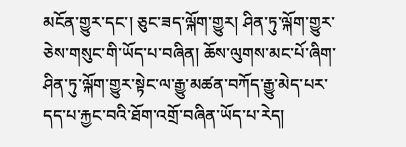མངོན་གྱུར་དང་། ཅུང་ཟད་ལྐོག་གྱུར། ཤིན་ཏུ་ལྐོག་གྱུར་ཅེས་གསུང་གི་ཡོད་པ་བཞིན། ཆོས་ལུགས་མང་པོ་ཞིག་ཤིན་ཏུ་ལྐོག་གྱུར་སྟེང་ལ་རྒྱུ་མཚན་བཀོད་རྒྱུ་མེད་པར་དད་པ་རྐྱང་བའི་ཐོག་འགྲོ་བཞིན་ཡོད་པ་རེད།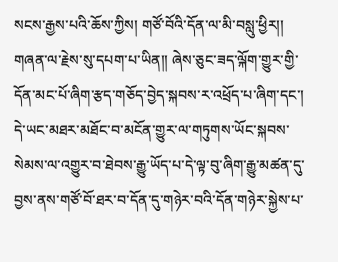སངས་རྒྱས་པའི་ཆོས་ཀྱིས། གཙོ་བོའི་དོན་ལ་མི་བསླུ་ཕྱིར།། གཞན་ལ་རྗེས་སུ་དཔག་པ་ཡིན།། ཞེས་ཅུང་ཟད་ལྐོག་གྱུར་གྱི་དོན་མང་པོ་ཞིག་རྩད་གཅོད་བྱེད་སྐབས་ར་འཕྲོད་པ་ཞིག་དང་། དེ་ཡང་མཐར་མཐོང་བ་མངོན་གྱུར་ལ་གཏུགས་ཡོང་སྐབས་སེམས་ལ་འགྱུར་བ་ཐེབས་རྒྱུ་ཡོད་པ་དེ་ལྟ་བུ་ཞིག་རྒྱུ་མཚན་དུ་བྱས་ནས་གཙོ་བོ་ཐར་བ་དོན་དུ་གཉེར་བའི་དོན་གཉེར་སྐྱེས་པ་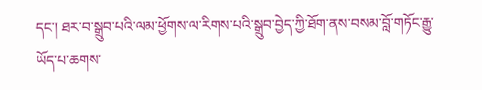དང་། ཐར་བ་སྒྲུབ་པའི་ལམ་ཕྱོགས་ལ་རིགས་པའི་སྒྲུབ་བྱེད་ཀྱི་ཐོག་ནས་བསམ་བློ་གཏོང་རྒྱུ་ཡོད་པ་ཆགས་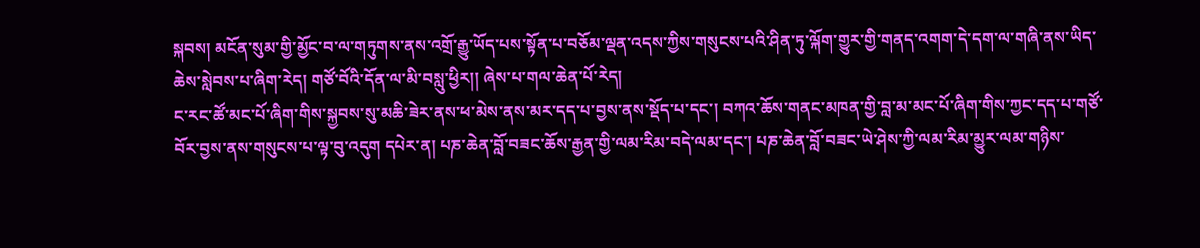སྐབས། མངོན་སུམ་གྱི་མྱོང་བ་ལ་གཏུགས་ནས་འགྲོ་རྒྱུ་ཡོད་པས་སྟོན་པ་བཅོམ་ལྡན་འདས་ཀྱིས་གསུངས་པའི་ཤིན་ཏུ་ལྐོག་གྱུར་གྱི་གནད་འགག་དེ་དག་ལ་གཞི་ནས་ཡིད་ཆེས་སླེབས་པ་ཞིག་རེད། གཙོ་བོའི་དོན་ལ་མི་བསླུ་ཕྱིར།། ཞེས་པ་གལ་ཆེན་པོ་རེད།
ང་རང་ཚོ་མང་པོ་ཞིག་གིས་སྐྱབས་སུ་མཆི་ཟེར་ནས་ཕ་མེས་ནས་མར་དད་པ་བྱས་ནས་སྡོད་པ་དང་། བཀའ་ཆོས་གནང་མཁན་གྱི་བླ་མ་མང་པོ་ཞིག་གིས་ཀྱང་དད་པ་གཙོ་བོར་བྱས་ནས་གསུངས་པ་ལྟ་བུ་འདུག དཔེར་ན། པཎ་ཆེན་བློ་བཟང་ཆོས་རྒྱན་གྱི་ལམ་རིམ་བདེ་ལམ་དང་། པཎ་ཆེན་བློ་བཟང་ཡེ་ཤེས་ཀྱི་ལམ་རིམ་མྱུར་ལམ་གཉིས་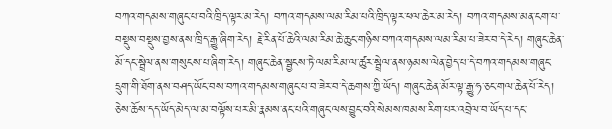བཀའ་གདམས་གཞུང་པ་བའི་ཁྲིད་ལྟར་མ་རེད། བཀའ་གདམས་ལམ་རིམ་པའི་ཁྲིད་ལྟར་ཕལ་ཆེར་མ་རེད། བཀའ་གདམས་མན་ངག་པ་བསྡུས་བསྡུས་བྱས་ནས་ཁྲིད་རྒྱུ་ཞིག་རེད། རྗེ་རིན་པོ་ཆེའི་ལམ་རིམ་ཆེ་ཆུང་གཉིས་བཀའ་གདམས་ལམ་རིམ་པ་ཟེར་བ་དེ་རེད། གཞུང་ཆེན་མོ་དང་སྦྲེལ་ནས་གསུངས་པ་ཞིག་རེད། གཞུང་ཆེན་སྦྱངས་ཏེ་ལམ་རིམ་ལ་ཚུར་སྦྲེལ་ནས་ཉམས་ལེན་བྱེད་པ་དེ་བཀའ་གདམས་གཞུང་དྲུག་གི་ཐོག་ནས་བཤད་ཡོང་བས་བཀའ་གདམས་གཞུང་པ་བ་ཟེར་བ་དེ་ཆགས་ཀྱི་ཡོད། གཞུང་ཆེན་མོར་ལྟ་རྒྱུ་ཧ་ཅང་གལ་ཆེན་པོ་རེད། ཅེས་ཆོས་དད་ཡོད་མེད་ལ་མ་བལྟོས་པར་མི་རྣམས་ནང་པའི་གཞུང་ལས་བྱུང་བའི་སེམས་ཁམས་རིག་པར་འབྲེལ་བ་ཡོད་པ་དང་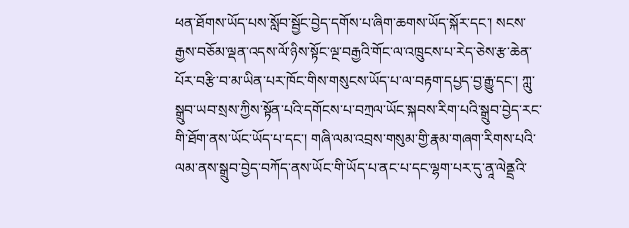ཕན་ཐོགས་ཡོད་པས་སློབ་སྦྱོང་བྱེད་དགོས་པ་ཞིག་ཆགས་ཡོད་སྐོར་དང་། སངས་རྒྱས་བཅོམ་ལྡན་འདས་ལོ་ཉིས་སྟོང་ལྔ་བརྒྱའི་གོང་ལ་འཁྲུངས་པ་རེད་ཅེས་རྩ་ཆེན་པོར་བརྩི་བ་མ་ཡིན་པར་ཁོང་གིས་གསུངས་ཡོད་པ་ལ་བརྟག་དཔྱད་བྱ་རྒྱུ་དང་། ཀླུ་སྒྲུབ་ཡབ་སྲས་ཀྱིས་སྟོན་པའི་དགོངས་པ་བཀྲལ་ཡོང་སྐབས་རིག་པའི་སྒྲུབ་བྱེད་རང་གི་ཐོག་ནས་ཡོང་ཡོད་པ་དང་། གཞི་ལམ་འབྲས་གསུམ་གྱི་རྣམ་གཞག་རིགས་པའི་ལམ་ནས་སྒྲུབ་བྱེད་བཀོད་ནས་ཡོང་གི་ཡོད་པ་ནང་པ་དང་ལྷག་པར་དུ་ནཱ་ལེནྡྲའི་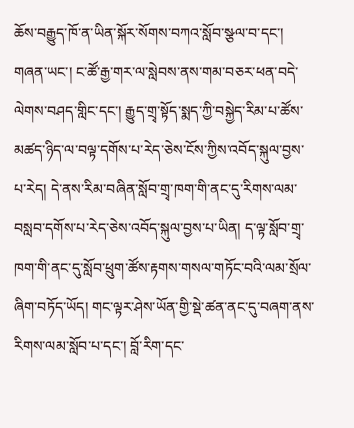ཆོས་བརྒྱུད་ཁོ་ན་ཡིན་སྐོར་སོགས་བཀའ་སློབ་སྩལ་བ་དང་།
གཞན་ཡང་། ང་ཚོ་རྒྱ་གར་ལ་སླེབས་ནས་གམ་བཅར་ཕན་བདེ་ལེགས་བཤད་གླིང་དང་། རྒྱུད་གྲྭ་སྟོད་སྨད་ཀྱི་བསྐྱེད་རིམ་པ་ཚོས་མཚད་ཉིད་ལ་བལྟ་དགོས་པ་རེད་ཅེས་ངོས་ཀྱིས་འབོད་སྐུལ་བྱས་པ་རེད། དེ་ནས་རིམ་བཞིན་སློབ་གྲྭ་ཁག་གི་ནང་དུ་རིགས་ལམ་བསླབ་དགོས་པ་རེད་ཅེས་འབོད་སྐུལ་བྱས་པ་ཡིན། ད་ལྟ་སློབ་གྲྭ་ཁག་གི་ནང་དུ་སློབ་ཕྲུག་ཚོས་རྟགས་གསལ་གཏོང་བའི་ལམ་སྲོལ་ཞིག་བཏོད་ཡོད། གང་ལྟར་ཤེས་ཡོན་གྱི་སྡེ་ཚན་ནང་དུ་བཞག་ནས་རིགས་ལམ་སློབ་པ་དང་། བློ་རིག་དང་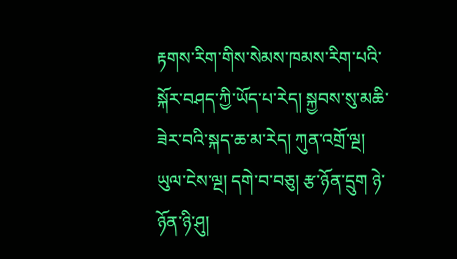རྟགས་རིག་གིས་སེམས་ཁམས་རིག་པའི་སྐོར་བཤད་ཀྱི་ཡོད་པ་རེད། སྐྱབས་སུ་མཆི་ཟེར་བའི་སྐད་ཆ་མ་རེད། ཀུན་འགྲོ་ལྔ། ཡུལ་ངེས་ལྔ། དགེ་བ་བཅུ། རྩ་ཉོན་དྲུག ཉེ་ཉོན་ཉི་ཤུ།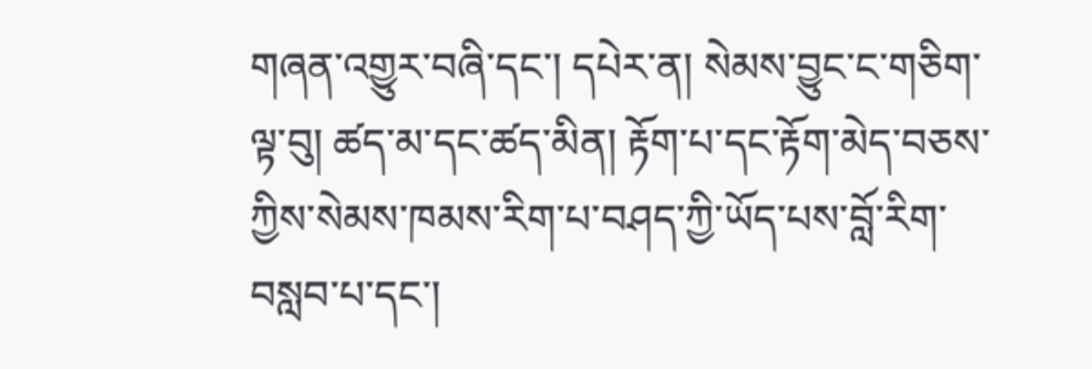གཞན་འགྱུར་བཞི་དང་། དཔེར་ན། སེམས་བྱུང་ང་གཅིག་ལྟ་བུ། ཚད་མ་དང་ཚད་མིན། རྟོག་པ་དང་རྟོག་མེད་བཅས་ཀྱིས་སེམས་ཁམས་རིག་པ་བཤད་ཀྱི་ཡོད་པས་བློ་རིག་བསླབ་པ་དང་།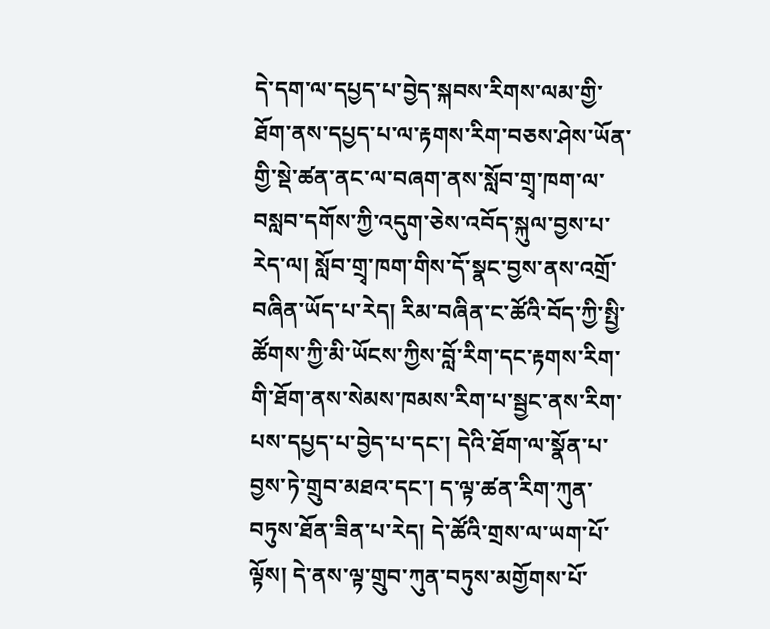དེ་དག་ལ་དཔྱད་པ་བྱེད་སྐབས་རིགས་ལམ་གྱི་ཐོག་ནས་དཔྱད་པ་ལ་རྟགས་རིག་བཅས་ཤེས་ཡོན་གྱི་སྡེ་ཚན་ནང་ལ་བཞག་ནས་སློབ་གྲྭ་ཁག་ལ་བསླབ་དགོས་ཀྱི་འདུག་ཅེས་འབོད་སྐུལ་བྱས་པ་རེད་ལ། སློབ་གྲྭ་ཁག་གིས་དོ་སྣང་བྱས་ནས་འགྲོ་བཞིན་ཡོད་པ་རེད། རིམ་བཞིན་ང་ཚོའི་བོད་ཀྱི་སྤྱི་ཚོགས་ཀྱི་མི་ཡོངས་ཀྱིས་བློ་རིག་དང་རྟགས་རིག་གི་ཐོག་ནས་སེམས་ཁམས་རིག་པ་སྦྱང་ནས་རིག་པས་དཔྱད་པ་བྱེད་པ་དང་། དེའི་ཐོག་ལ་སྣོན་པ་བྱས་ཏེ་གྲུབ་མཐའ་དང་། ད་ལྟ་ཚན་རིག་ཀུན་བཏུས་ཐོན་ཟིན་པ་རེད། དེ་ཚོའི་གྲས་ལ་ཡག་པོ་ལྟོས། དེ་ནས་ལྟ་གྲུབ་ཀུན་བཏུས་མགྱོགས་པོ་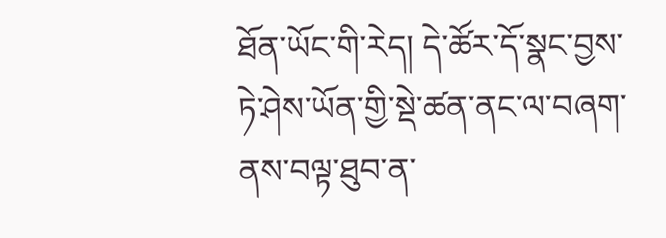ཐོན་ཡོང་གི་རེད། དེ་ཚོར་དོ་སྣང་བྱས་ཏེ་ཤེས་ཡོན་གྱི་སྡེ་ཚན་ནང་ལ་བཞག་ནས་བལྟ་ཐུབ་ན་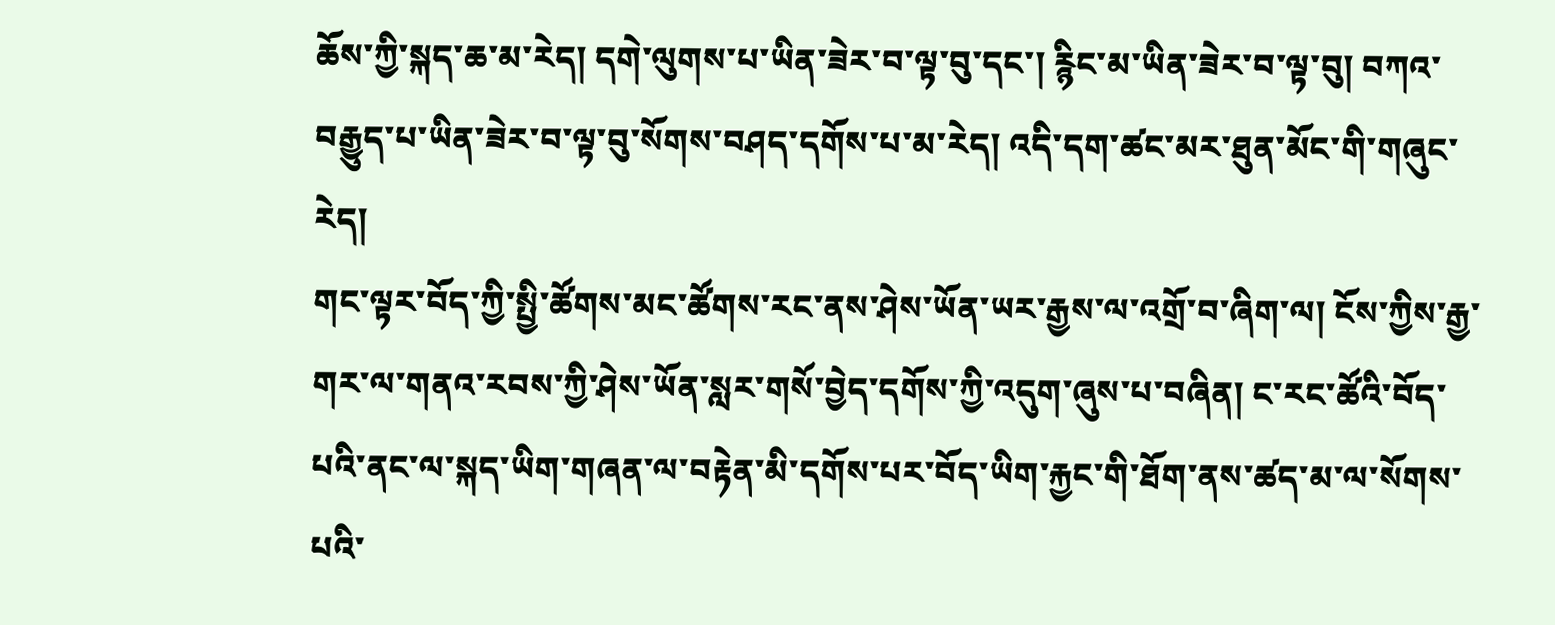ཆོས་ཀྱི་སྐད་ཆ་མ་རེད། དགེ་ལུགས་པ་ཡིན་ཟེར་བ་ལྟ་བུ་དང་། རྙིང་མ་ཡིན་ཟེར་བ་ལྟ་བུ། བཀའ་བརྒྱུད་པ་ཡིན་ཟེར་བ་ལྟ་བུ་སོགས་བཤད་དགོས་པ་མ་རེད། འདི་དག་ཚང་མར་ཐུན་མོང་གི་གཞུང་རེད།
གང་ལྟར་བོད་ཀྱི་སྤྱི་ཚོགས་མང་ཚོགས་རང་ནས་ཤེས་ཡོན་ཡར་རྒྱས་ལ་འགྲོ་བ་ཞིག་ལ། ངོས་ཀྱིས་རྒྱ་གར་ལ་གནའ་རབས་ཀྱི་ཤེས་ཡོན་སླར་གསོ་བྱེད་དགོས་ཀྱི་འདུག་ཞུས་པ་བཞིན། ང་རང་ཚོའི་བོད་པའི་ནང་ལ་སྐད་ཡིག་གཞན་ལ་བརྟེན་མི་དགོས་པར་བོད་ཡིག་རྐྱང་གི་ཐོག་ནས་ཚད་མ་ལ་སོགས་པའི་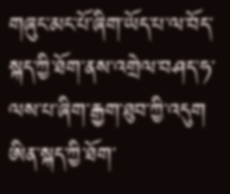གཞུང་མང་པོ་ཞིག་ཡོད་པ་ལ་བོད་སྐད་ཀྱི་ཐོག་ནས་འགྲེལ་བཤད་ཧ་ལས་པ་ཞིག་རྒྱག་ཐུབ་ཀྱི་འདུག ཨིན་སྐད་ཀྱི་ཐོག་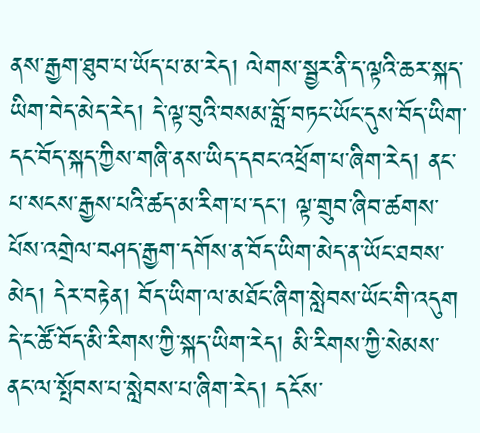ནས་རྒྱག་ཐུབ་པ་ཡོད་པ་མ་རེད། ལེགས་སྦྱར་ནི་ད་ལྟའི་ཆར་སྐད་ཡིག་བེད་མེད་རེད། དེ་ལྟ་བུའི་བསམ་བློ་བཏང་ཡོང་དུས་བོད་ཡིག་དང་བོད་སྐད་ཀྱིས་གཞི་ནས་ཡིད་དབང་འཕྲོག་པ་ཞིག་རེད། ནང་པ་སངས་རྒྱས་པའི་ཚད་མ་རིག་པ་དང་། ལྟ་གྲུབ་ཞིབ་ཚགས་པོས་འགྲེལ་བཤད་རྒྱག་དགོས་ན་བོད་ཡིག་མེད་ན་ཡོང་ཐབས་མེད། དེར་བརྟེན། བོད་ཡིག་ལ་མཐོང་ཞིག་སླེབས་ཡོང་གི་འདུག དེ་ང་ཚོ་བོད་མི་རིགས་ཀྱི་སྐད་ཡིག་རེད། མི་རིགས་ཀྱི་སེམས་ནང་ལ་སྤོབས་པ་སླེབས་པ་ཞིག་རེད། དངོས་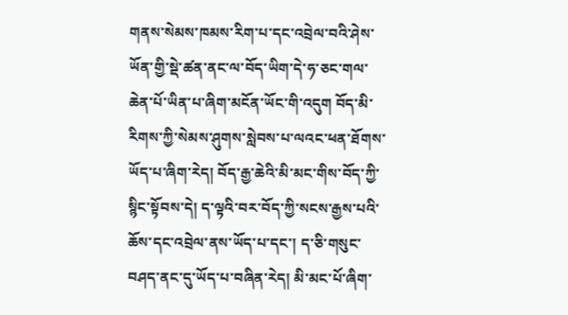གནས་སེམས་ཁམས་རིག་པ་དང་འབྲེལ་བའི་ཤེས་ཡོན་གྱི་སྡེ་ཚན་ནང་ལ་བོད་ཡིག་དེ་ཧ་ཅང་གལ་ཆེན་པོ་ཡིན་པ་ཞིག་མངོན་ཡོང་གི་འདུག བོད་མི་རིགས་ཀྱི་སེམས་ཤུགས་སླེབས་པ་ལའང་ཕན་ཐོགས་ཡོད་པ་ཞིག་རེད། བོད་རྒྱ་ཆེའི་མི་མང་གིས་བོད་ཀྱི་སྙིང་སྟོབས་དེ། ད་ལྟའི་བར་བོད་ཀྱི་སངས་རྒྱས་པའི་ཆོས་དང་འབྲེལ་ནས་ཡོད་པ་དང་། ད་ཅི་གསུང་བཤད་ནང་དུ་ཡོད་པ་བཞིན་རེད། མི་མང་པོ་ཞིག་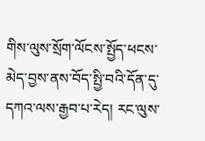གིས་ལུས་སྲོག་ལོངས་སྤྱོད་ཕངས་མེད་བྱས་ནས་བོད་སྤྱི་བའི་དོན་དུ་དཀའ་ལས་རྒྱབ་པ་རེད། རང་ལུས་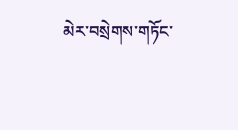མེར་བསྲེགས་གཏོང་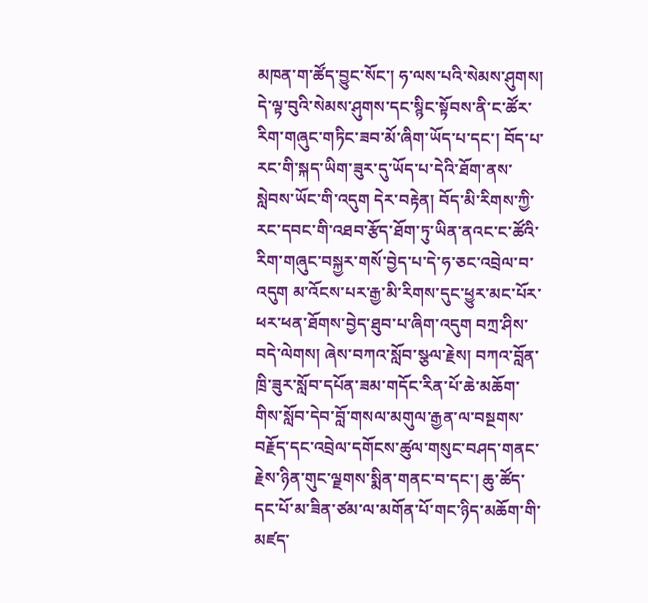མཁན་ག་ཚོད་བྱུང་སོང་། ཧ་ལས་པའི་སེམས་ཤུགས། དེ་ལྟ་བུའི་སེམས་ཤུགས་དང་སྙིང་སྟོབས་ནི་ང་ཚོར་རིག་གཞུང་གཏིང་ཟབ་མོ་ཞིག་ཡོད་པ་དང་། བོད་པ་རང་གི་སྐད་ཡིག་ཟུར་དུ་ཡོད་པ་དེའི་ཐོག་ནས་སླེབས་ཡོང་གི་འདུག དེར་བརྟེན། བོད་མི་རིགས་ཀྱི་རང་དབང་གི་འཐབ་རྩོད་ཐོག་ཏུ་ཡིན་ནའང་ང་ཚོའི་རིག་གཞུང་བསྐྱར་གསོ་བྱེད་པ་དེ་ཧ་ཅང་འབྲེལ་བ་འདུག མ་འོངས་པར་རྒྱ་མི་རིགས་དུང་ཕྱུར་མང་པོར་ཕར་ཕན་ཐོགས་བྱེད་ཐུབ་པ་ཞིག་འདུག བཀྲ་ཤིས་བདེ་ལེགས། ཞེས་བཀའ་སློབ་སྩལ་རྗེས། བཀའ་བློན་ཁྲི་ཟུར་སློབ་དཔོན་ཟམ་གདོང་རིན་པོ་ཆེ་མཆོག་གིས་སློབ་དེབ་བློ་གསལ་མགུལ་རྒྱན་ལ་བསྔགས་བརྗོད་དང་འབྲེལ་དགོངས་ཚུལ་གསུང་བཤད་གནང་རྗེས་ཉིན་གུང་ལྗགས་སྨིན་གནང་བ་དང་། ཆུ་ཚོད་དང་པོ་མ་ཟིན་ཙམ་ལ་མགོན་པོ་གང་ཉིད་མཆོག་གི་མཛད་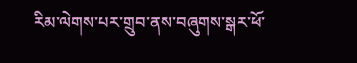རིམ་ལེགས་པར་གྲུབ་ནས་བཞུགས་སྒར་ཕོ་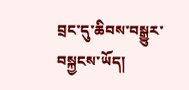བྲང་དུ་ཆིབས་བསྒྱུར་བསྐྱངས་ཡོད།